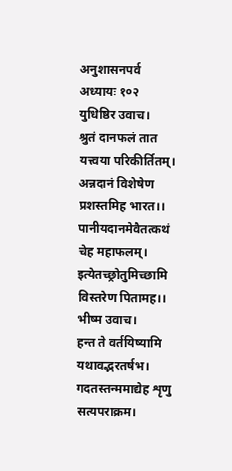अनुशासनपर्व
अध्यायः १०२
युधिष्ठिर उवाच।
श्रुतं दानफलं तात यत्त्वया परिकीर्तितम्।
अन्नदानं विशेषेण प्रशस्तमिह भारत।।
पानीयदानमेवैतत्कथं चेह महाफलम्।
इत्येतच्छ्रोतुमिच्छामि विस्तरेण पितामह।।
भीष्म उवाच।
हन्त ते वर्तयिष्यामि यथावद्भरतर्षभ।
गदतस्तन्ममाद्येह शृणु सत्यपराक्रम।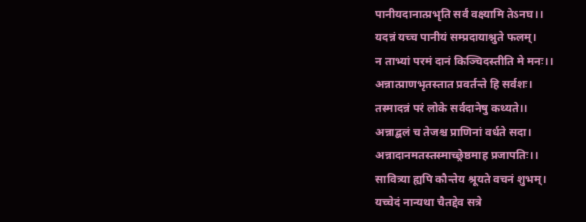पानीयदानात्प्रभृति सर्वं वक्ष्यामि तेऽनघ।।
यदन्नं यच्च पानीयं सम्प्रदायाश्नुते फलम्।
न ताभ्यां परमं दानं किञ्चिदस्तीति मे मनः।।
अन्नात्प्राणभृतस्तात प्रवर्तन्ते हि सर्वशः।
तस्मादन्नं परं लोके सर्वदानेषु कथ्यते।।
अन्नाद्बलं च तेजश्च प्राणिनां वर्धते सदा।
अन्नादानमतस्तस्माच्छ्रेष्ठमाह प्रजापतिः।।
सावित्र्या ह्यपि कौन्तेय श्रूयते वचनं शुभम्।
यच्चेदं नान्यथा चैतद्देव सत्रे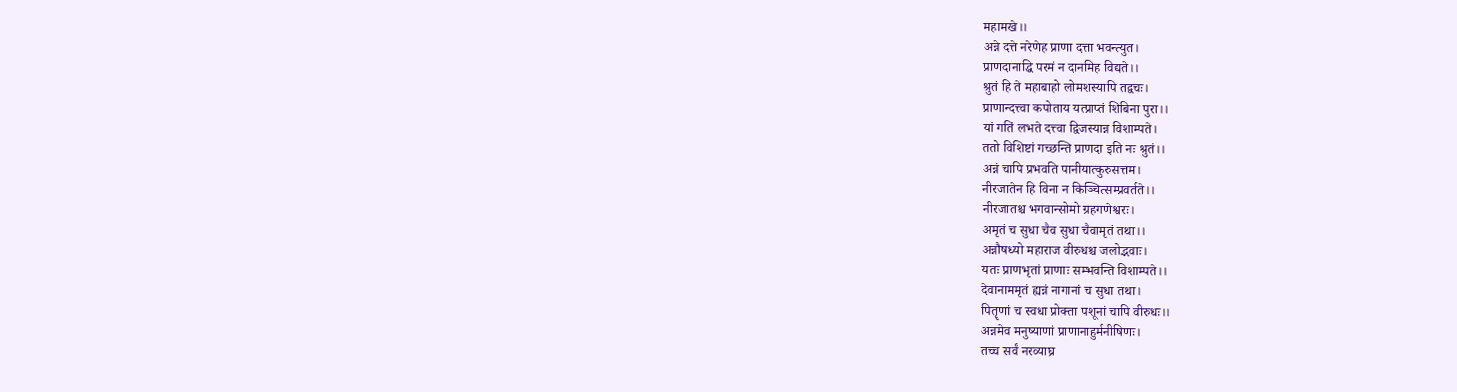महामखे।।
अन्ने दत्ते नरेणेह प्राणा दत्ता भवन्त्युत।
प्राणदानाद्धि परमं न दानमिह विद्यते।।
श्रुतं हि ते महाबाहो लोमशस्यापि तद्वचः।
प्राणान्दत्त्वा कपोताय यत्प्राप्तं शिबिना पुरा।।
यां गतिं लभते दत्त्वा द्विजस्यान्न विशाम्पते।
ततो विशिष्टां गच्छन्ति प्राणदा इति नः श्रुतं।।
अन्नं चापि प्रभवति पानीयात्कुरुसत्तम।
नीरजातेन हि विना न किञ्चित्सम्प्रवर्तते।।
नीरजातश्च भगवान्सोमो ग्रहगणेश्वरः।
अमृतं च सुधा चैव सुधा चैवामृतं तथा।।
अन्नौषध्यो महाराज वीरुधश्च जलोद्भवाः।
यतः प्राणभृतां प्राणाः सम्भवन्ति विशाम्पते।।
देवानाममृतं ह्यन्नं नागानां च सुधा तथा।
पितॄणां च स्वधा प्रोक्ता पशूनां चापि वीरुधः।।
अन्नमेव मनुष्याणां प्राणानाहुर्मनीषिणः।
तच्च सर्वं नरव्याघ्र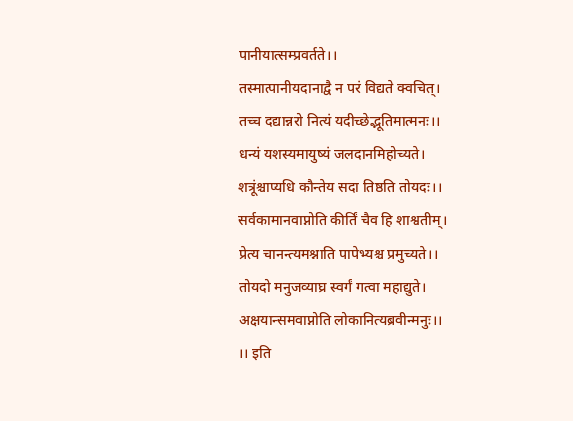पानीयात्सम्प्रवर्तते।।
तस्मात्पानीयदानाद्वै न परं विद्यते क्वचित्।
तच्च दद्यान्नरो नित्यं यदीच्छेद्भूतिमात्मनः।।
धन्यं यशस्यमायुष्यं जलदानमिहोच्यते।
शत्रूंश्चाप्यधि कौन्तेय सदा तिष्ठति तोयदः।।
सर्वकामानवाप्नोति कीर्तिं चैव हि शाश्वतीम्।
प्रेत्य चानन्त्यमश्नाति पापेभ्यश्च प्रमुच्यते।।
तोयदो मनुजव्याघ्र स्वर्गं गत्वा महाद्युते।
अक्षयान्समवाप्नोति लोकानित्यब्रवीन्मनुः।।
।। इति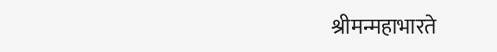श्रीमन्महाभारते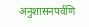अनुशासनपर्वणि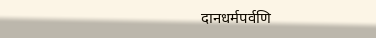दानधर्मपर्वणि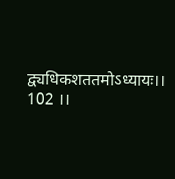द्व्यधिकशततमोऽध्यायः।। 102 ।।